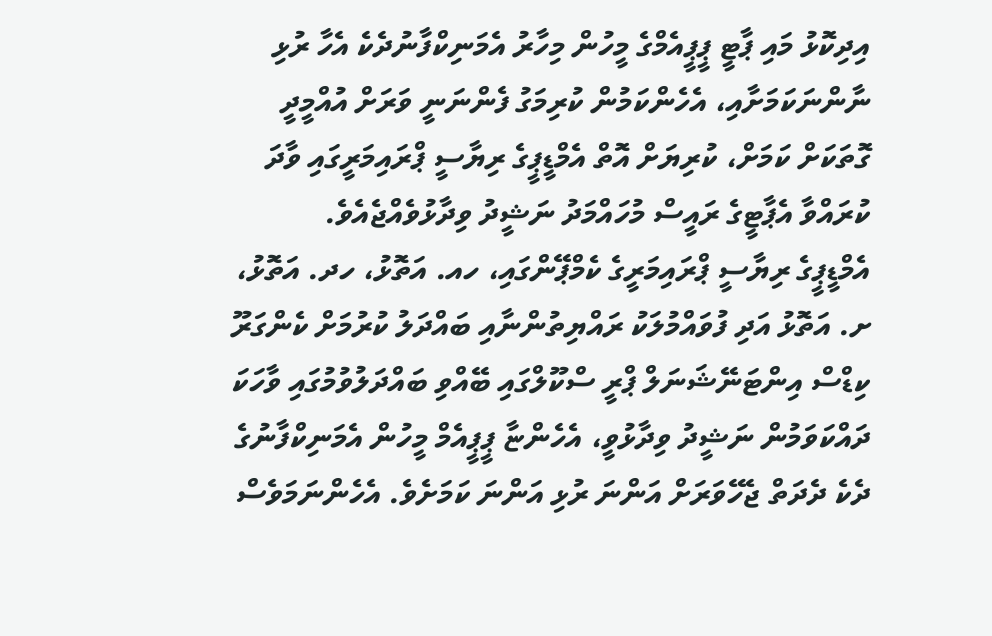އިދިކޮޅު މައި ޕާޓީ ޕީޕީއެމްގެ މީހުން މިހާރު އެމަނިކްފާނުދެކެ އެހާ ރުޅި ނާންނަކަމަށާއި، އެހެންކަމުން ކުރިމަގު ފެންނަނީ ވަރަށް އުއްމީދީ ގޮތަކަށް ކަމަށް، ކުރިޔަށް އޮތް އެމްޑީޕީގެ ރިޔާސީ ޕްރައިމަރީގައި ވާދަ ކުރައްވާ އެޕާޓީގެ ރައީސް މުހައްމަދު ނަޝީދު ވިދާޅުވެއްޖެއެވެ.
އެމްޑީޕީގެ ރިޔާސީ ޕްރައިމަރީގެ ކެމްޕޭންގައި، ހއ. އަތޮޅު، ހދ. އަތޮޅު، ށ. އަތޮޅު އަދި ފުވައްމުލަކު ރައްޔިތުންނާއި ބައްދަލު ކުރުމަށް ކެންގަރޫ ކިޑްސް އިންޓަނޭޝަނަލް ޕްރީ ސްކޫލްގައި ބޭއްވި ބައްދަލުވުމުގައި ވާހަކަ ދައްކަވަމުން ނަޝީދު ވިދާޅުވީ، އެހެންޏާ ޕީޕީއެމް މީހުން އެމަނިކްފާނުގެ ދެކެ ދެދަތް ޖެހޭވަރަށް އަންނަ ރުޅި އަންނަ ކަމަށެވެ. އެހެންނަމަވެސް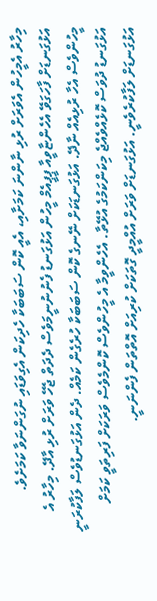މިހާރު އެމީހުން އެވަރަށް ރުޅި ނާންނަ ކަމަށާއި، އެއީ ކޮން ސަބަބަކާ ހެދިކަން އެގިވަޑައި ނުގަންނަވާ ކަމަށެވެ.
އަޅުގަނޑަށް ފާހަގަވޭ އެހެންޏާވީއާ ޕީޕީއެމް މީހުން އަޅުގަނޑު ފެނުނުނީމަވެސް ދެދަތް ޖެހޭ ވަރަށް ރުޅި އާދޭ. މިހާރު އެ މީހުންވެސް އެހާ ރުޅިއެއް ނާދޭ. އަޅުގަނޑަކަށް ނޭނގެ ކޮން ސަބަބަކާ ހުރެގެން ކަމެއް. ދެން އަޅުގަނޑުވެސް ލަފާކުރަނީ އަޅުގަނޑު ދުވަސް ކޮޅެއްވެއްޖެ މިކަންކަމުގެ އުޅޭތާ. އެހެންވީމާ އެ މީހުންވެސް ކޮންމެވެސް ވަރަކަށް ފަރިތަވީ ކަމަށް އަޅުގަނޑަށް ލަފާކުރެވެނީ. އަޅުގަނޑަށް ވަރަށް އުއްމީދީ ގޮތަކަށް ކުރިއަށް އޮތްތަން ފެންނަނީ.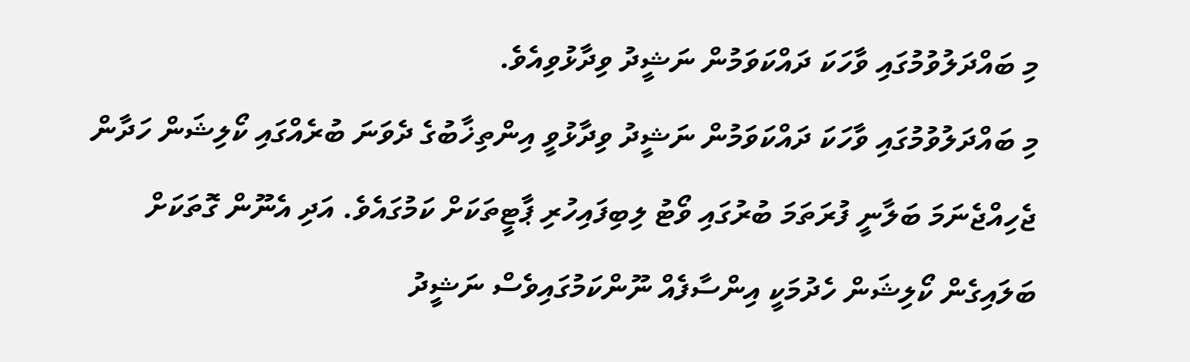މި ބައްދަލުވުމުގައި ވާހަކަ ދައްކަވަމުން ނަޝީދު ވިދާޅުވިއެވެ.
މި ބައްދަލުވުމުގައި ވާހަކަ ދައްކަވަމުން ނަޝީދު ވިދާޅުވީ އިންތިޚާބުގެ ދެވަނަ ބުރެއްގައި ކޯލިޝަން ހަދާން ޖެހިއްޖެނަމަ ބަލާނީ ފުރަތަމަ ބުރުގައި ވޯޓު ލިބިފައިހުރި ޕާޓީތަކަށް ކަމުގައެވެ. އަދި އެނޫން ގޮތަކަށް ބަލައިގެން ކޯލިޝަން ހެދުމަކީ އިންސާފެއް ނޫންކަމުގައިވެސް ނަޝީދު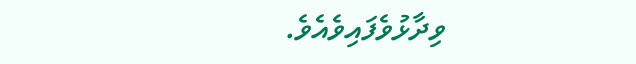ވިދާޅުވެފައިވެއެވެ.